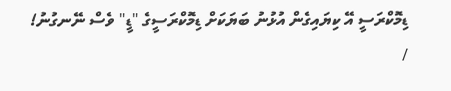ޑިމޮކްރަސީ އޭ ކިޔައިގެން އުޅުނު ބަޔަކަށް ޑިމޮކްރަސީގެ "ޑީ" ވެސް ނޭނގުނު! /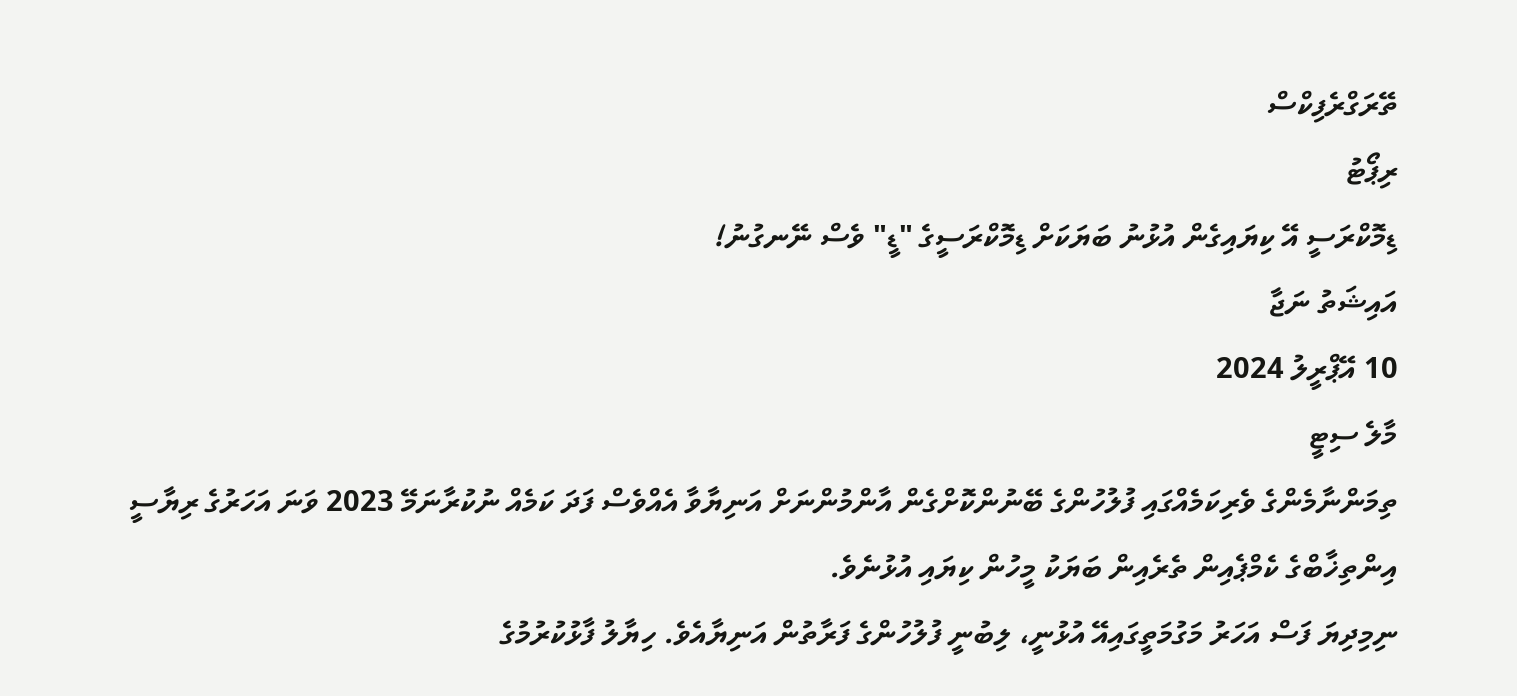ތޭރަގްރެފިކްސް
ރިޕޯޓު
ޑިމޮކްރަސީ އޭ ކިޔައިގެން އުޅުނު ބަޔަކަށް ޑިމޮކްރަސީގެ "ޑީ" ވެސް ނޭނގުނު!
އައިޝަތު ނަޖާ
10 އޭޕްރީލު 2024
މާލެ ސިޓީ
ތިމަންނާމެންގެ ވެރިކަމެއްގައި ފުލުހުންގެ ބޭނުންކޮށްގެން އާންމުންނަށް އަނިޔާވާ އެއްވެސް ފަދަ ކަމެއް ނުކުރާނަމޭ 2023 ވަނަ އަހަރުގެ ރިޔާސީ އިންތިޚާބްގެ ކެމްޕެއިން ތެރެއިން ބަޔަކު މީހުން ކިޔައި އުޅުނެވެ.
ނިމިދިޔަ ފަސް އަހަރު މަގުމަތީގައިއޭ އުޅުނީ، ލިބުނީ ފުލުހުންގެ ފަރާތުން އަނިޔާއެވެ. ހިޔާލު ފާޅުކުރުމުގެ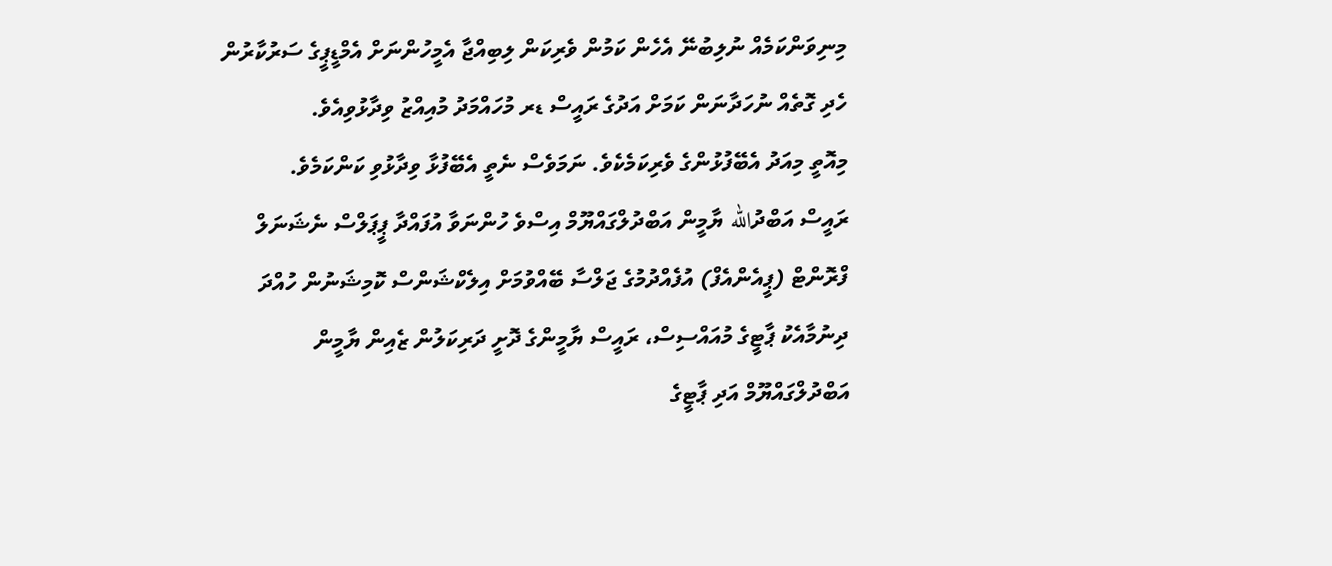މިނިވަންކަމެއް ނުލިބުނޭ އެހެން ކަމުން ވެރިކަން ލިބިއްޖާ އެމީހުންނަށް އެމްޑީޕީގެ ސަރުކާރުން ހެދި ގޮތެއް ނުހަދާނަން ކަމަށް އަދުގެ ރައީސް ޑރ މުހައްމަދު މުއިއްޒު ވިދާޅުވިއެވެ.
މިއޮތީ މިއަދު އެބޭފުޅުންގެ ވެރިކަމެކެވެ. ނަމަވެސް ނެތީ އެބޭފުޅާ ވިދާޅުވި ކަންކަމެވެ.
ރައީސް އަބްދުالله ޔާމީން އަބްދުލްގައްޔޫމް އިސްވެ ހުންނަވާ އުފައްދާ ޕީޕަލްސް ނެޝަނަލް ފްރޮންޓް (ޕީއެންއެފް) އުފެއްދުމުގެ ޖަލްސާ ބޭއްވުމަށް އިލެކްޝަންސް ކޮމިޝަނުން ހުއްދަ ދިނުމާއެކު ޕާޓީގެ މުއައްސިސް، ރައީސް ޔާމީންގެ ދޮށީ ދަރިކަލުން ޒެއިން ޔާމީން އަބްދުލްގައްޔޫމް އަދި ޕާޓީގެ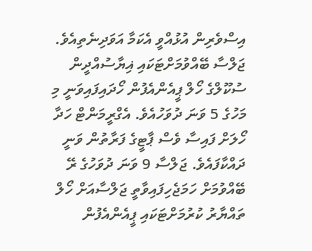އިސްވެރިން އުޅުއްވީ އެކަމާ އަވަދިނެތިއެވެ.
ޖަލްސާ ބޭއްވުމަށްޓަކައި ޣިޔާސުއްދީން ސުކޫލްގެ ހޯލް ޕީއެންއެފުން ހޯދައިފައިވަނީ މި މަހުގެ 5 ވަނަ ދުވަހުއެވެ. އެގްރީމަންޓް ހަދާ ހޯލަށް ފައިސާ ވެސް ޕާޓީގެ ފަރާތުން ވަނީ ދައްކާފައެވެ. ޖަލްސާ 9 ވަނަ ދުވަހުގެ ރޭ ބޭއްވުމަށް ހަމަޖެހިފައިވާތީ ޖަލްސާއަށް ހޯލް ތައްޔާރު ކުރުމަށްޓަކައި ޕީއެންއެފުން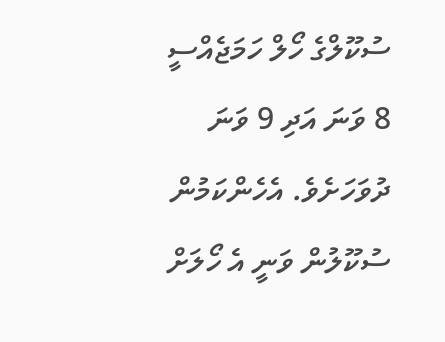ސުކޫލްގެ ހޯލް ހަމަޖެއްސީ 8 ވަނަ އަދި 9 ވަނަ ދުވަހަށެވެ. އެހެންކަމުން ސުކޫލުން ވަނީ އެ ހޯލަށް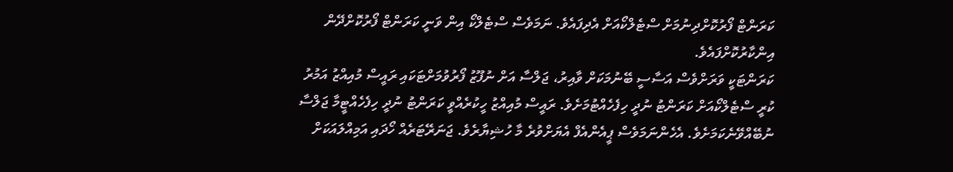ކަރަންޓް ފޯރުކޮށްދިނުމަށް ސްޓެލްކޯއަށް އެދިފައެވެ. ނަމަވެސް ސްޓެލްކޯ އިން ވަނީ ކަރަންޓް ފޯރުކޮށްދޭން އިންކާރުކޮށްފައެވެ.
ކަރަންޓަކީ ވަރަށްވެސް އަސާސީ ބޭނުމަކަށް ވާއިރު، ޖަލްސާ އަށް ނުފޫޒު ފޯރުވުމަށްޓަކައި ރައީސް މުއިއްޒު އަމުރު ކުރީ ސްޓެލްކޯއަށް ކަރަންޓު ނުދީ ހިފެހެއްޓުމަށެވެ. ރައީސް މުއިއްޒު ހީކުރެއްވީ ކަރަންޓު ނުދީ ހިފެހެއްޓީމާ ޖަލްސާ ނުބޭއްވޭނެކަމަށެވެ. އެހެންނަމަވެސް ޕީއެންއެފް އެޔަށްވުރެ މާ ހުޝިޔާރެވެ. ޖަނަރޭޓަރެއް ހޯދައި އަމިއްލައަކަށް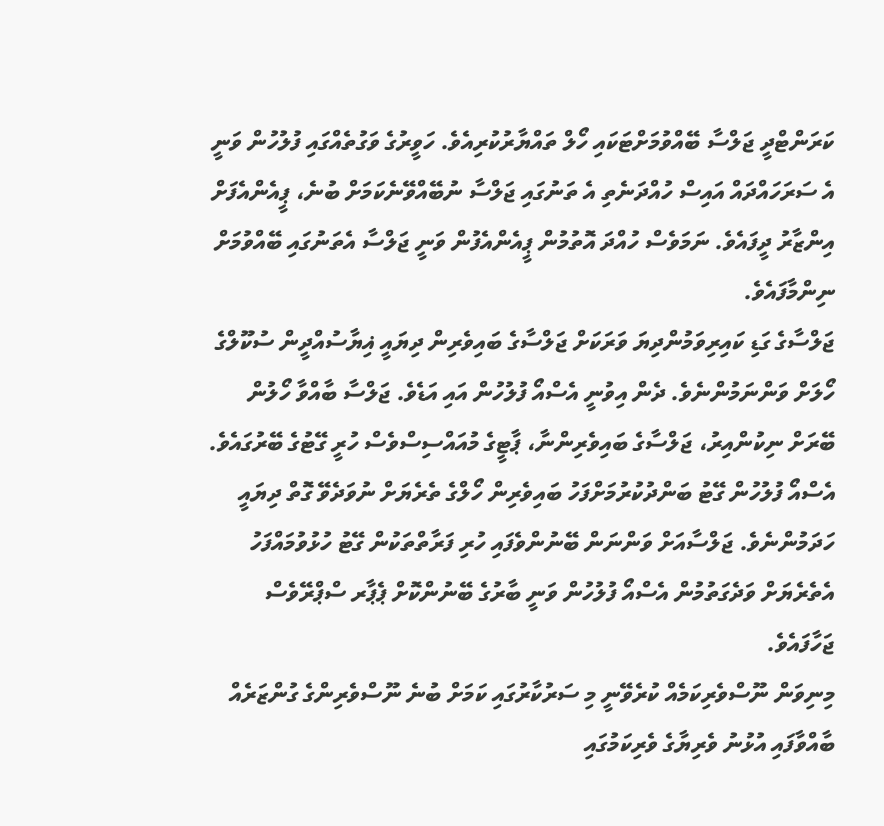ކަރަންޓްދީ ޖަލްސާ ބޭއްވުމަށްޓަކައި ހޯލް ތައްޔާރުކުރިއެވެ. ހަވީރުގެ ވަގުތެއްގައި ފުލުހުން ވަނީ އެ ސަރަހައްދައް އައިސް ހުއްދަނެތި އެ ތަނުގައި ޖަލްސާ ނުބޭއްވޭނެކަމަށް ބުނެ، ޕީއެންއެފަށް އިންޒާރު ދީފައެވެ. ނަމަވެސް ހުއްދަ އޮތުމުން ޕީއެންއެފުން ވަނީ ޖަލްސާ އެތަނުގައި ބޭއްވުމަށް ނިންމާފައެވެ.
ޖަލްސާގެ ގަޑި ކައިރިވަމުންދިޔަ ވަރަކަށް ޖަލްސާގެ ބައިވެރިން ދިޔައީ ޣިޔާސުއްދީން ސުކޫލްގެ ހޯލަށް ވަންނަމުންނެވެ. ދެން އިވުނީ އެސްއޯ ފުލުހުން އައި އަޑެވެ. ޖަލްސާ ބާއްވާ ހޯލުން ބޭރަށް ނިކުންއިރު، ޖަލްސާގެ ބައިވެރިންނާ، ޕާޓީގެ މުއައްސިސްވެސް ހުރީ ގޭޓުގެ ބޭރުގައެވެ. އެސްއޯ ފުލުހުން ގޭޓު ބަންދުކުރުމަށްފަހު ބައިވެރިން ހޯލްގެ ތެރެޔަށް ނުވަދެވޭ ގޮތް ދިޔައީ ހަދަމުންނެވެ. ޖަލްސާއަށް ވަންނަން ބޭނުންވެފައި ހުރި ފަރާތްތަކުން ގޭޓު ހުޅުވުމައްފަހު އެތެރެޔަށް ވަދެގަތުމުން އެސްއޯ ފުލުހުން ވަނީ ބާރުގެ ބޭނުންކޮށް ޕެޕާރ ސްޕްރޭވެސް ޖަހާފައެވެ.
މިނިވަން ނޫސްވެރިކަމެއް ކުރެވޭނީ މި ސަރުކާރުގައި ކަމަށް ބުނެ ނޫސްވެރިންގެ ގުންޒަރެއް ބާއްވާފައި އުޅުނު ވެރިޔާގެ ވެރިކަމުގައި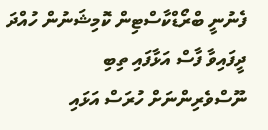ފެނުނީ ބްރޯޑްކާސްޓިން ކޮމިޝަނުން ހުއްދަ ދީފައިވާ ފާސް އަޅާފައި ތިބި ނޫސްވެރިންނަށް ހުރަސް އަޅައި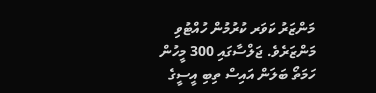މަންޒަރު ކަވަރ ކުރުމުން ހުއްޓުވި މަންޒަރެވެ. ޖަލްސާގައި 300 މީހުން ހަމަތޯ ބަލަން އައިސް ތިބި އީސީގެ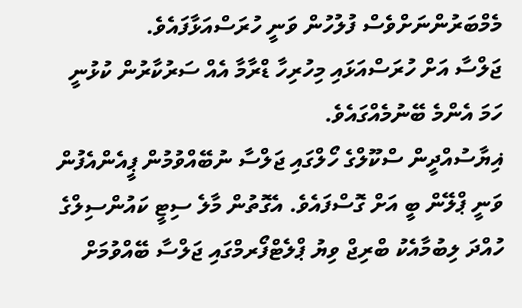މެމްބަރުންނަށްވެސް ފުލުހުން ވަނީ ހުރަސްއަޅާފައެވެ.
ޖަލްސާ އަށް ހުރަސްއަޅައި މިހުރިހާ ޑްރާމާ އެއް ސަރުކާރުން ކުޅުނީ ހަމަ އެންމެ ބޭނުމެއްގައެވެ.
ޣިޔާސުއްދީން ސްކޫލްގެ ހޯލްގައި ޖަލްސާ ނުބޭއްވުމުން ޕީއެންއެފުން ވަނީ ޕްލޭން ބީ އަށް ގޮސްފައެވެ. އެގޮތުން މާލެ ސިޓީ ކައުންސިލްގެ ހުއްދަ ލިބުމާއެކު ބްރިޖް ވިޔު ޕްލެޓްފޯރމްގައި ޖަލްސާ ބޭއްވުމަށް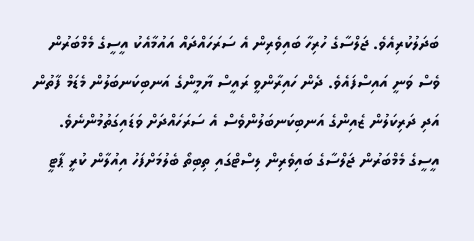ބަދަލުކުރިއެވެ. ޖަލްސާގެ ހުރިހާ ބައިވެރިން އެ ސަރަހައްދައް އައުމާއެކު އީސީގެ މެމްބަރުން ވެސް ވަނީ އައިސްފައެވެ. ދެން ހައިރާންވީ ރައީސް ޔާމީންގެ އަނބިކަނބަލުން މެޑަމް ފާތުން އަދި ދަރިކަލުން ޒެއިންގެ އަނބިކަނބަލުންވެސް އެ ސަރަހައްދަށް ވަޑައިގަތުމުންނެވެ.
އީސީގެ މެމްބަރުން ޖަލްސާގެ ބައިވެރިން ލިސްޓްގައި ތިބިތޯ ބެލުމަށްފަހު އިއުލާން ކުރީ ޕާޓީ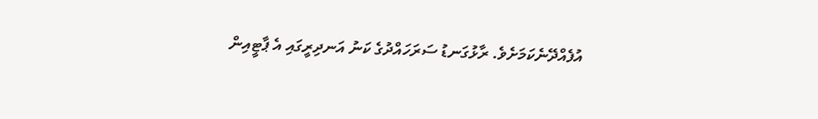އުފެއްދޭނެކަމަށެވެ. ރާޅުގަނޑު ސަރަހައްދުގެ ކަނު އަނދިރީގައި އެ ޕާޓީއިން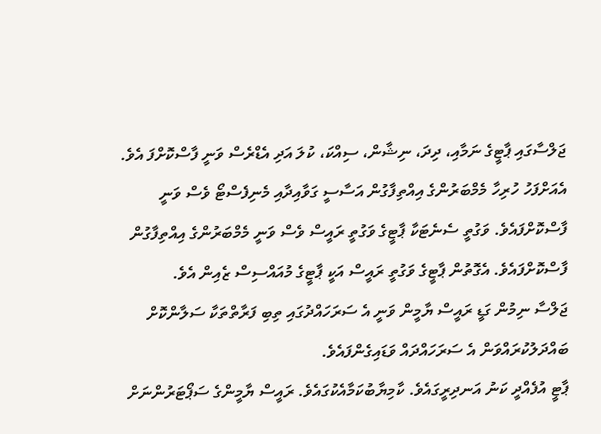ޖަލްސާގައި ޕާޓީގެ ނަމާއި، ދިދަ، ނިޝާން، ސިއްކަ، ކުލަ އަދި އެޑްރެސް ވަނީ ފާސްކޮށްފަ އެވެ. އެއަށްފަހު ހުރިހާ މެމްބަރުންގެ އިއްތިފާގުން އަސާސީ ގަވާއިދާއި މެނިފެސްޓޯ ވެސް ވަނީ ފާސްކޮށްފައެވެ. ވަގުތީ ސެނެޓަކާ ޕާޓީގެ ވަގުތީ ރައީސް ވެސް ވަނީ މެމްބަރުންގެ އިއްތިފާގުން ފާސްކޮށްފައެވެ. އެގޮތުން ޕާޓީގެ ވަގުތީ ރައީސް އަކީ ޕާޓީގެ މުއައްސިސް ޒެއިން އެވެ.
ޖަލްސާ ނިމުން ގަޑީ ރައީސް ޔާމީން ވަނީ އެ ސަރަހައްދުގައި ތިބި ފަރާތްތަކާ ސަލާންކޮށް ބައްދަލުކުރައްވަން އެ ސަރަހައްދައް ވަޑައިގެންފައެވެ.
ޕާޓީ އުފެއްދީ ކަނު އަނދިރީގައެވެ. ކާމިޔާބުކަމާއެކުގައެވެ. ރައީސް ޔާމީންގެ ސަޕޯޓަރުންނަށް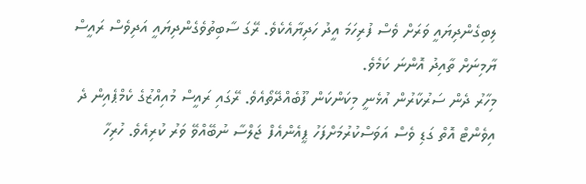ލިބިގެންދިޔައީ ވަރަށް ވެސް ފުރިހަމަ އީދު ހަދިޔާއެކެވެ. ރޭގަ ސާބިތުވެގެންދިޔައީ އަދިވެސް ރައީސް ޔާމިނަށް ތާއިދު އޮންނަ ކަމެވެ.
މިހާރު ދެން ސަރުކާރުން އުޅެނީ މިކަންކަން ފޫބެއްދޭތޯއެވެ. ރޭގައި ރައީސް މުއިއްޒުގެ ކެމްޕެއިން ދެ އިވެންޓް އޮތް ގަޑި ވެސް އަވަސްކުރުމަށްފަހު ޕީއެންއެފް ޖަލްސާ ނުބޭއްވޭ ވަރު ކުރިއެވެ. ހުރިހާ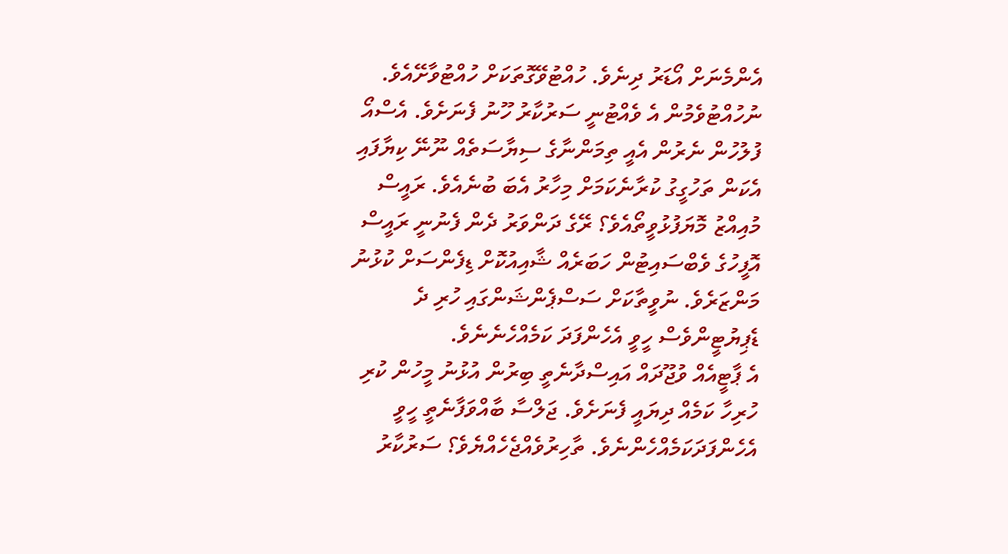އެންމެނަށް އޯޑަރު ދިނެވެ. ހުއްޓުވޭގޮތަކަށް ހުއްޓުވާށޭއެވެ. ނުހުއްޓުވެމުން އެ ވެއްޓުނީ ސަރުކާރު ހޫނު ފެނަށެވެ. އެސްއޯ ފުލުހުން ނެރުން އެއީ ތިމަންނާގެ ސިޔާސަތެއް ނޫނޭ ކިޔާފައި އެކަން ތަހުގީގު ކުރާނެކަމަށް މިހާރު އެބަ ބުނެއެވެ. ރައީސް މުއިއްޒު މޮޔަފުޅުވީތޯއެވެ؟ ރޭގެ ދަންވަރު ދެން ފެނުނީ ރައީސް އޮފީހުގެ ވެބްސައިޓުން ހަބަރެއް ޝާއިއުކޮށް ޑިފެންސަށް ކުޅުނު މަންޒަރެވެ. ނުވީތާކަށް ސަސްޕެންޝަންގައި ހުރި ދެ ޑެޕިޔުޓީންވެސް ހީވީ އެހެންފަދަ ކަމެއްހެނެނެވެ.
އެ ޕާޓީއެއް ވުޖޫދައް އައިސްދާނެތީ ބިރުން އުޅުނު މީހުން ކުރި ހުރިހާ ކަމެއް ދިޔައީ ފެނަށެވެ. ޖަލްސާ ބާއްވަފާނެތީ ހީވީ އެހެންފަދަކަމެއްހެންނެވެ. ތާހިރުވެއްޖެހެއްޔެވެ؟ ސަރުކާރު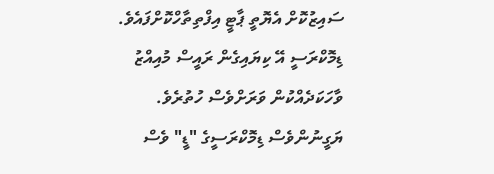ސައިޒުކޮށް އެޔޮތީ ޕާޓީ އިފްތިތާހްކޮށްފައެވެ. ޑިމޮކްރަސީ އޭ ކިޔައިގެން ރައީސް މުއިއްޒު ވާހަކަދެއްކުން ވަރަށްވެސް ހުތުރެވެ. ޔަގީނުންވެސް ޑިމޮކްރަސީގެ "ޑީ" ވެސް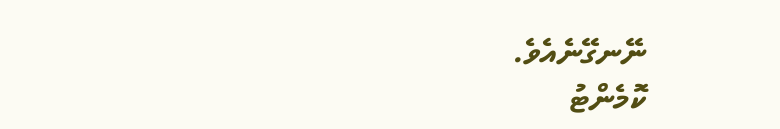ނޭނގޭނެއެވެ.
ކޮމެންޓު